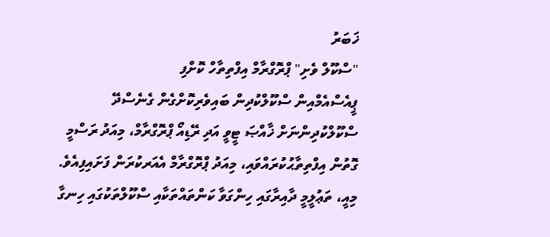ޚަބަރު
"ސްކޫލް ވެށި" ޕްރޮގްރާމް އިފްތިތާހް ކޮށްފި
ޕީއެސްއެމްއިން ސްކޫލްކުދިން ބައިވެރިކޮށްގެން ގެނެސްދޭ ސްކޫލްކުދިންނަށް ޚާއްޞަ ޓީވީ އަދި ރޭޑިއޯ ޕްރޮގްރާމް، މިއަދު ރަސްމީ ގޮތުން އިފްތިތާޙުކުރައްވައި، މިއަދު ޕްރޮގްރާމް އެއަރކުރަން ފަށައިފިއެވެ.
މިއީ، ތަޢުލީމީ ދާއިރާގައި ހިންގަވާ ކަންތައްތަކާއި ސްކޫލްތަކުގައި ހިނގާ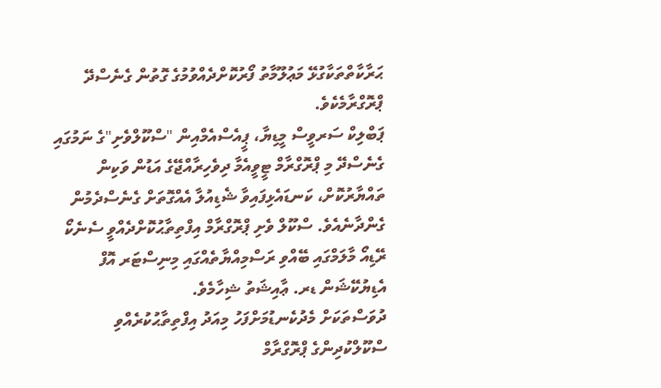ޙަރާކާތްތަކާގުޅޭ މަޢުލޫމާތު ފޯރުކޮށްދެއްވުމުގެ ގޮތުން ގެނެސްދޭ ޕްރޮގްރާމެކެވެ.
ޕަބްލިކް ސަރވީސް މީޑިޔާ، ޕީއެސްއެމްއިން "ސްކޫލްވެށި"ގެ ނަމުގައި ގެނެސްދޭ މި ޕްރޮގްރާމް ޓީވީއެމާ ދިވެހިރާއްޖޭގެ އަޑުން ވަކިން ތައްޔާރުކޮށް، ކަނޑައެޅިފައިވާ ޝެޑިއުލާ އެއްގޮތަށް ގެނެސްދެމުން ގެންދާނެއެވެ. ސްކޫލް ވެށި ޕްރޮގްރާމް އިފްތިތާޙުކޮށްދެއްވީ ސެނެކޯ ރޭޑިއޯ މާލަމްގައި ބޭއްވި ރަސްމިއްޔާތެއްގައި މިނިސްޓަރ އޮފް އެޑިޔުކޭޝަން ޑރ. ޢާއިޝަތު ޝިހާމެވެ.
ދުވަސްތަކަށް މެދުކެނޑުމަށްފަހު މިއަދު އިފްތިތާޙުކުރެއްވި ސްކޫލްކުދިންގެ ޕްރޮގްރާމް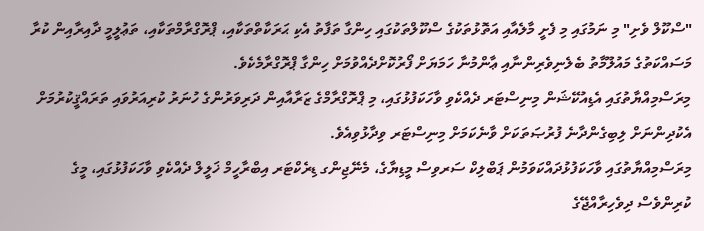"ސްކޫލް ވެށި" މި ނަމުގައި މި ފެށީ މާލެއާއި އަތޮޅުތަކުގެ ސްކޫލްތަކުގައި ހިންގާ ތަފާތު އެކި ޙަރަކާތްތަކާއި، ޕްރޮގްރާމްތަކާއި، ތަޢުލީމީ ދާއިރާއިން ކުރާ މަސައްކަތުގެ މައުލޫމާތު ބެލެނިވެރިންނާއި ޢާންމުނާ ހަމަޔަށް ފޯރުކޮށްދެއްވުމަށް ހިންގާ ޕްރޮގްރާމެކެވެ.
މިރަސްމިއްޔާތުގައި އެޑިއުކޭޝަން މިނިސްޓަރ ދެއްކެވި ވާހަކަފުޅުގައި، މި ޕްރޮގްރާމްގެ ޒަރާއާއިން ދަރިވަރުންގެ ހުނަރު ކުރިއަރުވައި ތަރައްޤީކުރުމަށް އެކުދިންނަށް ލިބިގެންދާނެ ފުރުޞަތަކަށް ވާނެކަމަށް މިނިސްޓަރ ވިދާޅުވިއެވެ.
މިރަސްމިއްޔާތުގައި ވާހަކަފުޅުދައްކަވަމުން ޕަބްލިކް ސަރވިސް މީޑިޔާގެ، މެނޭޖިންގ ޑިރެކްޓަރ އިބްރާހީމް ޚަލީލް ދެއްކެވި ވާހަކަފުޅުގައި، މީގެ ކުރިންވެސް ދިވެހިރާއްޖޭގެ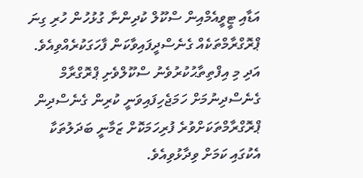އަޑާއި ޓީވީއެމްއިން ސްކޫލް ކުދިންނާ ގުޅުހުން ހުރި ގިނަ ޕްރޮގްރާމްތަކެއް ގެނެސްދީފައިވާކަން ފާހަގަކުރެއްވިއެވެ. އަދި މި އިފްތިތާޙުކުރުވެނު ސްކޫލްވެށި ޕްރޮގްރާމް ގެނެސްދިނުމަށް ހަމަޖެހިފައިވަނީ ކުރިން ގެނެސްދިން ޕްރޮގްރާމްތަކަށްވުރެ ފުރިހަމަކޮށް ޒަމާނީ ބަދަލުތަކާ އެކުގައި ކަމަށް ވިދާޅުވިއެވެ.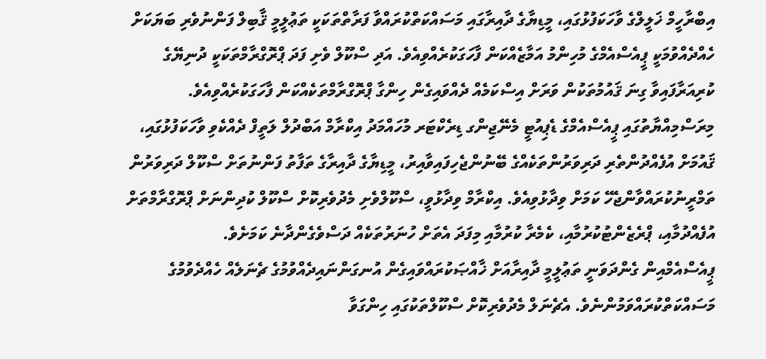އިބްރާހީމް ޚަލީލްގެ ވާހަކަފުޅުގައި، މީޑިޔާގެ ދާއިރާގައި މަސައްކަތްކުރައްވާ ފަރާތްތަކަކީ ތަޢުލީމީ ޤާބިލް ފަންނުވެރި ބަޔަކަށް ހެއްދެއްވުމަކީ ޕީއެސްއެމްގެ މުހިންމު އަމާޒެއްކަން ފާހަގަކުރެއްވިއެވެ. އަދި ސްކޫލް ވެށި ފަދަ ޕްރޮގްރާމްތަކަކީ ދުނިޔޭގެ ކުރިއަރާފައިވާ ގިނަ ޤައުމުތަކުން ވަރަށް އިސްކަމެއް ދެއްވައިގެން ހިންގާ ޕްރޮގްރާމްތަކެއްކަން ފާހަގަކުރެއްވިއެވެ.
މިރަސްމިއްޔާތުގައި ޕީއެސްއެމްގެ ޑެޕިއުޓީ މެނޭޖިންގ ޑިރެކްޓަރ މުހައްމަދު އިކްރާމް އަބްދުލް ލަތީފް ދެއްކެވި ވާހަކަފުޅުގައި، ޤައުމަށް އުފެއްދުންތެރި ދަރިވަރުންތަކެއްގެ ބޭނުންޖެހިފައިވާއިރު، މީޑިޔާގެ ދާއިރާގެ ތަފާތު ފަންނުތަށް ސްކޫލް ދަރިވަރުން ތަމްރީނުކުރައްވާންޖެހޭ ކަމަށް ވިދާޅުވިއެވެ. އިކްރާމް ވިދާޅުވީ، ސްކޫލްވެށި މެދުވެރިކޮށް ސްކޫލް ކުދިންނަށް ޕްރޮގްރާމްތަށް އުފެއްދުމާއި، ޕްރެޒެންޓުކުރުމާއި، ކެމެރާ ކުރުމާއި މިފަދަ އެތަށް ހުނަރުތަކެއް ދަސްވެގެންދާނެ ކަމަށެވެ.
ޕީއެސްއެމްއިން ގެންދަވަނީ ތަޢުލީމީ ދާއިރާއަށް ޚާއްޞަކުރައްވައިގެން އުނގަންނައިދެއްވުމުގެ ޗެނަލެއް ހެއްދެވުމުގެ މަސައްކަތްކުރައްވަމުންނެވެ. އެޗެނަލް މެދުވެރިކޮށް ސްކޫލްތަކުގައި ހިންގަވާ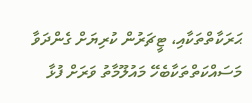ޙަރަކާތްތަކާއި، ޓީޗަރުން ކުރިޔަށް ގެންދަވާ މަސައްކަތްތަކާބެހޭ މައުލޫމާތު ވަރަށް ފުޅާ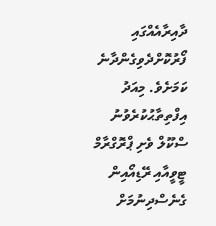ދާއިރާއެއްގައި ފޯރުކޮށްދެވިގެންދާނެ ކަމަށެވެ. މިއަދު އިފްތިތާޙުކުރެވުނު ސްކޫލް ވެށި ޕްރޮގްރާމް ޓީވީއާއި ރޭޑިއޯއިން ގެނެސްދިނުމަށް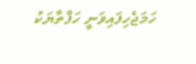ހަމަޖެހިފައިވަނީ ހަފްތާޔަކު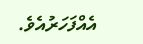އެއްފަހަރުއެވެ.